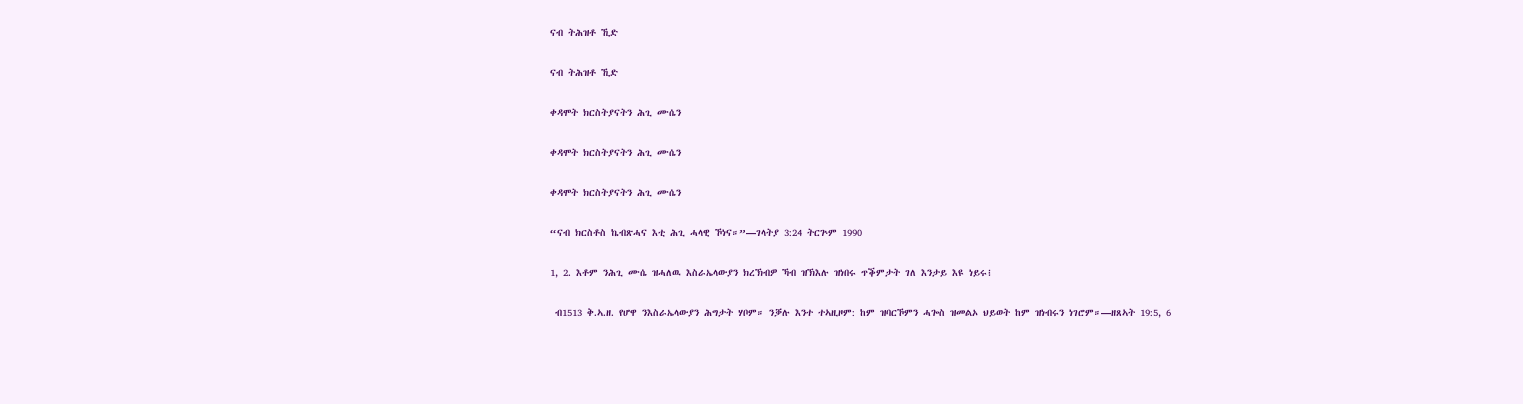ናብ ትሕዝቶ ኺድ

ናብ ትሕዝቶ ኺድ

ቀዳሞት ክርስትያናትን ሕጊ ሙሴን

ቀዳሞት ክርስትያናትን ሕጊ ሙሴን

ቀዳሞት ክርስትያናትን ሕጊ ሙሴን

“ናብ ክርስቶስ ኬብጽሓና እቲ ሕጊ ሓላዊ ኾነና።”—ገላትያ 3:24 ትርጕም 1990

1, 2. እቶም ንሕጊ ሙሴ ዝሓለዉ እስራኤላውያን ክረኽብዎ ኻብ ዝኽእሉ ዝነበሩ ጥቕምታት ገለ እንታይ እዩ ነይሩ፧

 ብ1513 ቅ.ኣ.ዘ. የሆዋ ንእስራኤላውያን ሕግታት ሃቦም። ንቓሉ እንተ ተኣዚዞም: ከም ዝባርኾምን ሓጐስ ዝመልኦ ህይወት ከም ዝነብሩን ነገሮም።—ዘጸኣት 19:5, 6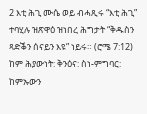2 እቲ ሕጊ ሙሴ ወይ ብሓጺሩ “እቲ ሕጊ” ተባሂሉ ዝጽዋዕ ዝነበረ ሕግታት “ቅዱስን ጻድቕን ሰናይን እዩ” ነይሩ። (ሮሜ 7:12) ከም ሕያውነት: ቅንዕና: ስነ-ምግባር: ከምኡውን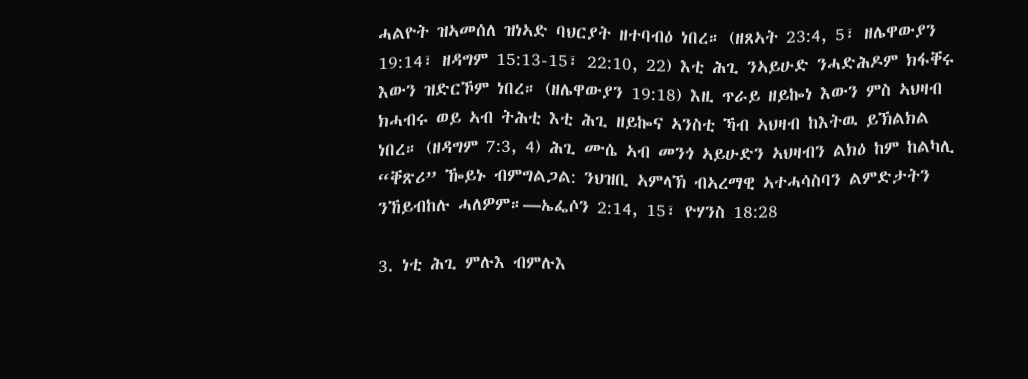ሓልዮት ዝኣመሰለ ዝነኣድ ባህርያት ዘተባብዕ ነበረ። (ዘጸኣት 23:4, 5፣ ዘሌዋውያን 19:14፣ ዘዳግም 15:13-15፣ 22:10, 22) እቲ ሕጊ ንኣይሁድ ንሓድሕዶም ክፋቐሩ እውን ዝድርኾም ነበረ። (ዘሌዋውያን 19:18) እዚ ጥራይ ዘይኰነ እውን ምስ ኣህዛብ ክሓብሩ ወይ ኣብ ትሕቲ እቲ ሕጊ ዘይኰና ኣንስቲ ኻብ ኣህዛብ ከእትዉ ይኽልክል ነበረ። (ዘዳግም 7:3, 4) ሕጊ ሙሴ ኣብ መንጎ ኣይሁድን ኣህዛብን ልክዕ ከም ከልካሊ “ቐጽሪ” ዀይኑ ብምግልጋል: ንህዝቢ ኣምላኽ ብኣረማዊ ኣተሓሳስባን ልምድታትን ንኸይብከሉ ሓለዎም።—ኤፌሶን 2:14, 15፣ ዮሃንስ 18:28

3. ነቲ ሕጊ ምሉእ ብምሉእ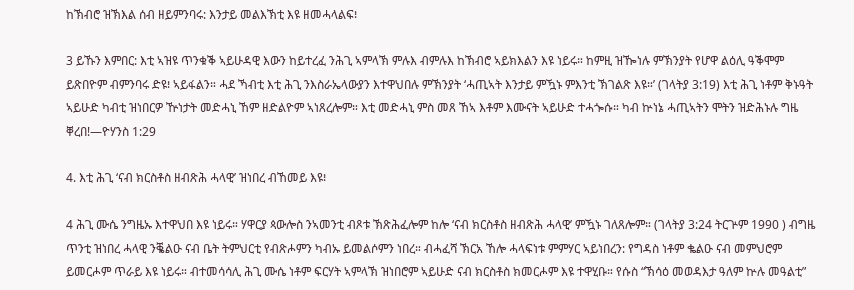ከኽብሮ ዝኽእል ሰብ ዘይምንባሩ: እንታይ መልእኽቲ እዩ ዘመሓላልፍ፧

3 ይኹን እምበር: እቲ ኣዝዩ ጥንቁቕ ኣይሁዳዊ እውን ከይተረፈ ንሕጊ ኣምላኽ ምሉእ ብምሉእ ከኽብሮ ኣይክእልን እዩ ነይሩ። ከምዚ ዝዀነሉ ምኽንያት የሆዋ ልዕሊ ዓቕሞም ይጽበዮም ብምንባሩ ድዩ፧ ኣይፋልን። ሓደ ኻብቲ እቲ ሕጊ ንእስራኤላውያን እተዋህበሉ ምኽንያት ‘ሓጢኣት እንታይ ምዃኑ ምእንቲ ኽገልጽ እዩ።’ (ገላትያ 3:19) እቲ ሕጊ ነቶም ቅኑዓት ኣይሁድ ካብቲ ዝነበርዎ ዅነታት መድሓኒ ኸም ዘድልዮም ኣነጸረሎም። እቲ መድሓኒ ምስ መጸ ኸኣ እቶም እሙናት ኣይሁድ ተሓጐሱ። ካብ ኵነኔ ሓጢኣትን ሞትን ዝድሕኑሉ ግዜ ቐረበ!—ዮሃንስ 1:29

4. እቲ ሕጊ ‘ናብ ክርስቶስ ዘብጽሕ ሓላዊ’ ዝነበረ ብኸመይ እዩ፧

4 ሕጊ ሙሴ ንግዜኡ እተዋህበ እዩ ነይሩ። ሃዋርያ ጳውሎስ ንኣመንቲ ብጾቱ ኽጽሕፈሎም ከሎ ‘ናብ ክርስቶስ ዘብጽሕ ሓላዊ’ ምዃኑ ገለጸሎም። (ገላትያ 3:24 ትርጕም 1990 ) ብግዜ ጥንቲ ዝነበረ ሓላዊ ንቘልዑ ናብ ቤት ትምህርቲ የብጽሖምን ካብኡ ይመልሶምን ነበረ። ብሓፈሻ ኽርአ ኸሎ ሓላፍነቱ ምምሃር ኣይነበረን: የግዳስ ነቶም ቈልዑ ናብ መምህሮም ይመርሖም ጥራይ እዩ ነይሩ። ብተመሳሳሊ ሕጊ ሙሴ ነቶም ፍርሃት ኣምላኽ ዝነበሮም ኣይሁድ ናብ ክርስቶስ ክመርሖም እዩ ተዋሂቡ። የሱስ “ኽሳዕ መወዳእታ ዓለም ኵሉ መዓልቲ”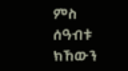ምስ ሰዓብቱ ክኸውን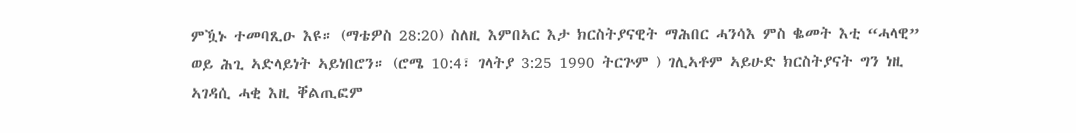ምዃኑ ተመባጺዑ እዩ። (ማቴዎስ 28:20) ስለዚ እምበኣር እታ ክርስትያናዊት ማሕበር ሓንሳእ ምስ ቈመት እቲ “ሓላዊ” ወይ ሕጊ ኣድላይነት ኣይነበሮን። (ሮሜ 10:4፣ ገላትያ 3:25 1990 ትርጕም ) ገሊኣቶም ኣይሁድ ክርስትያናት ግን ነዚ ኣገዳሲ ሓቂ እዚ ቐልጢፎም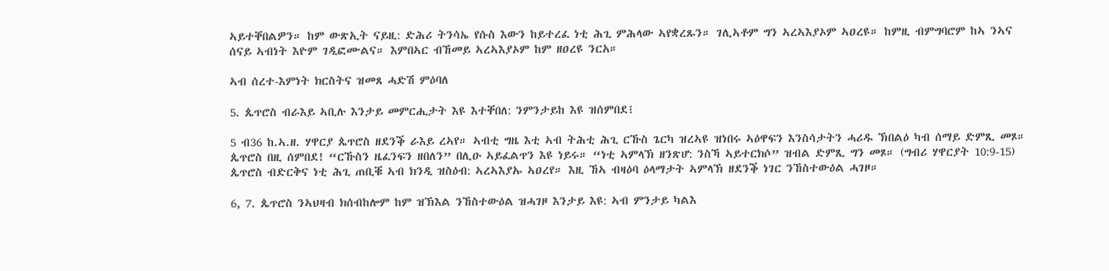ኣይተቐበልዎን። ከም ውጽኢት ናይዚ: ድሕሪ ትንሳኤ የሱስ እውን ከይተረፈ ነቲ ሕጊ ምሕላው ኣየቋረጹን። ገሊኣቶም ግን ኣረኣእያኦም ኣዐረዩ። ከምዚ ብምግባሮም ከኣ ንኣና ሰናይ ኣብነት እዮም ገዲፎሙልና። እምበኣር ብኸመይ ኣረኣእያኦም ከም ዘዐረዩ ንርአ።

ኣብ ሰረተ-እምነት ክርስትና ዝመጸ ሓድሽ ምዕባለ

5. ጴጥሮስ ብራእይ ኣቢሉ እንታይ መምርሒታት እዩ እተቐበለ: ንምንታይከ እዩ ዝሰምበደ፧

5 ብ36 ከ.ኣ.ዘ. ሃዋርያ ጴጥሮስ ዘደንቕ ራእይ ረኣየ። ኣብቲ ግዜ እቲ ኣብ ትሕቲ ሕጊ ርኹስ ጌርካ ዝረኣዩ ዝነበሩ ኣዕዋፍን እንስሳታትን ሓሪዱ ኽበልዕ ካብ ሰማይ ድምጺ መጾ። ጴጥሮስ በዚ ሰምበደ! “ርኹስን ዜፈንፍን ዘበለን” በሊዑ ኣይፈልጥን እዩ ነይሩ። “ነቲ ኣምላኽ ዘንጽሆ: ንስኻ ኣይተርክሶ” ዝብል ድምጺ ግን መጾ። (ግብሪ ሃዋርያት 10:9-15) ጴጥሮስ ብድርቅና ነቲ ሕጊ ጠቢቑ ኣብ ክንዲ ዝስዕብ: ኣረኣእያኡ ኣዐረየ። እዚ ኸኣ ብዛዕባ ዕላማታት ኣምላኽ ዘደንቕ ነገር ንኸስተውዕል ሓገዞ።

6, 7. ጴጥሮስ ንኣህዛብ ክሰብከሎም ከም ዝኽእል ንኸስተውዕል ዝሓገዞ እንታይ እዩ: ኣብ ምንታይ ካልእ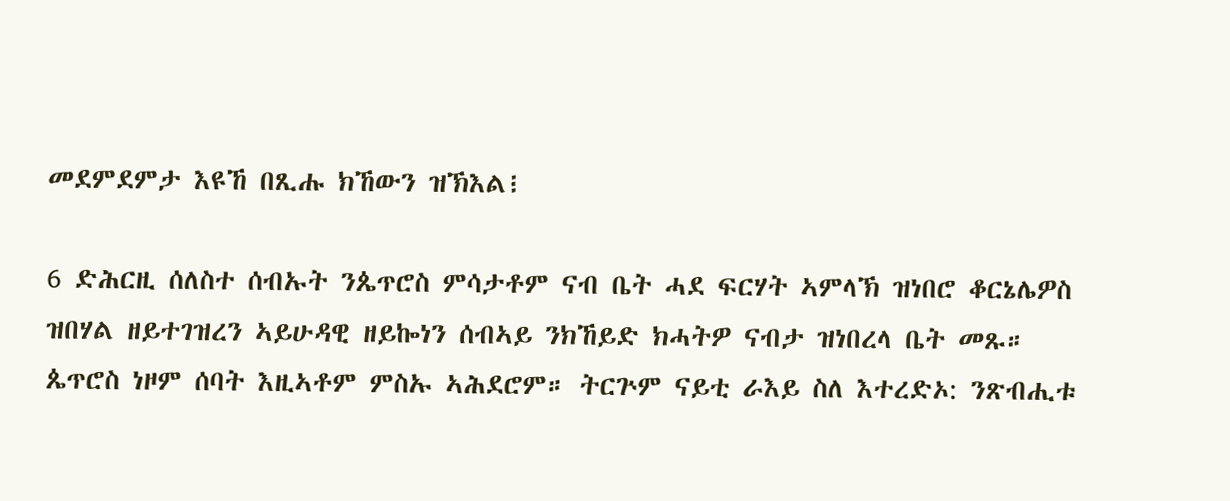መደምደምታ እዩኸ በጺሑ ክኸውን ዝኽእል፧

6 ድሕርዚ ሰለስተ ሰብኡት ንጴጥሮስ ምሳታቶም ናብ ቤት ሓደ ፍርሃት ኣምላኽ ዝነበሮ ቆርኔሌዎስ ዝበሃል ዘይተገዝረን ኣይሁዳዊ ዘይኰነን ሰብኣይ ንክኸይድ ክሓትዎ ናብታ ዝነበረላ ቤት መጹ። ጴጥሮስ ነዞም ሰባት እዚኣቶም ምስኡ ኣሕደሮም። ትርጕም ናይቲ ራእይ ስለ እተረድኦ: ንጽብሒቱ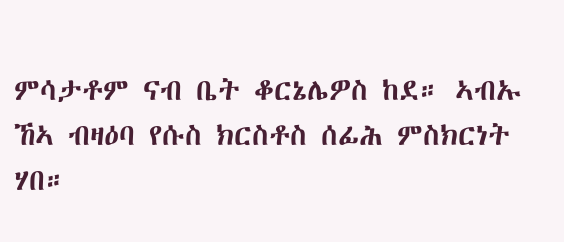ምሳታቶም ናብ ቤት ቆርኔሌዎስ ከደ። ኣብኡ ኸኣ ብዛዕባ የሱስ ክርስቶስ ሰፊሕ ምስክርነት ሃበ።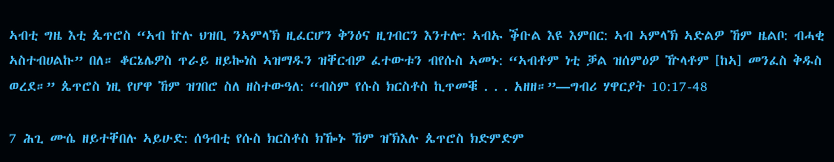ኣብቲ ግዜ እቲ ጴጥሮስ “ኣብ ኵሉ ህዝቢ ንኣምላኽ ዚፈርሆን ቅንዕና ዚገብርን እንተሎ: ኣብኡ ቕቡል እዩ እምበር: ኣብ ኣምላኽ ኣድልዎ ኸም ዜልቦ: ብሓቂ ኣስተብሀልኩ” በለ። ቆርኔሌዎስ ጥራይ ዘይኰነስ ኣዝማዱን ዝቐርብዎ ፈተውቱን ብየሱስ ኣመኑ: “ኣብቶም ነቲ ቓል ዝሰምዕዎ ዅላቶም [ከኣ] መንፈስ ቅዱስ ወረደ።” ጴጥሮስ ነዚ የሆዋ ኸም ዝገበሮ ስለ ዘስተውዓለ: “ብስም የሱስ ክርስቶስ ኪጥመቑ . . . አዘዘ።”—ግብሪ ሃዋርያት 10:17-48

7 ሕጊ ሙሴ ዘይተቐበሉ ኣይሁድ: ሰዓብቲ የሱስ ክርስቶስ ክዀኑ ኸም ዝኽእሉ ጴጥሮስ ክድምድም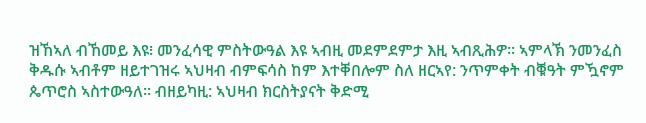ዝኸኣለ ብኸመይ እዩ፧ መንፈሳዊ ምስትውዓል እዩ ኣብዚ መደምደምታ እዚ ኣብጺሕዎ። ኣምላኽ ንመንፈስ ቅዱሱ ኣብቶም ዘይተገዝሩ ኣህዛብ ብምፍሳስ ከም እተቐበሎም ስለ ዘርኣየ: ንጥምቀት ብቑዓት ምዃኖም ጴጥሮስ ኣስተውዓለ። ብዘይካዚ: ኣህዛብ ክርስትያናት ቅድሚ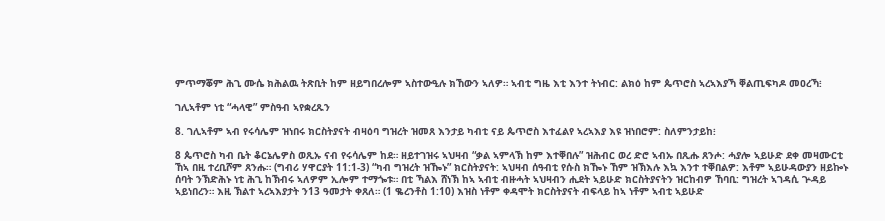ምጥማቖም ሕጊ ሙሴ ክሕልዉ ትጽቢት ከም ዘይግበረሎም ኣስተውዒሉ ክኸውን ኣለዎ። ኣብቲ ግዜ እቲ እንተ ትነብር: ልክዕ ከም ጴጥሮስ ኣረኣእያኻ ቐልጢፍካዶ መዐረኻ፧

ገሊኣቶም ነቲ “ሓላዊ” ምስዓብ ኣየቋረጹን

8. ገሊኣቶም ኣብ የሩሳሌም ዝነበሩ ክርስትያናት ብዛዕባ ግዝረት ዝመጸ እንታይ ካብቲ ናይ ጴጥሮስ እተፈልየ ኣረኣእያ እዩ ዝነበሮም: ስለምንታይከ፧

8 ጴጥሮስ ካብ ቤት ቆርኔሌዎስ ወጺኡ ናብ የሩሳሌም ከደ። ዘይተገዝሩ ኣህዛብ “ቃል ኣምላኽ ከም እተቐበሉ” ዝሕብር ወረ ድሮ ኣብኡ በጺሑ ጸንሖ: ሓያሎ ኣይሁድ ደቀ መዛሙርቲ ኸኣ በዚ ተረቢሾም ጸንሑ። (ግብሪ ሃዋርያት 11:1-3) “ካብ ግዝረት ዝዀኑ” ክርስትያናት: ኣህዛብ ሰዓብቲ የሱስ ክዀኑ ኸም ዝኽእሉ እኳ እንተ ተቐበልዎ: እቶም ኣይሁዳውያን ዘይኰኑ ሰባት ንኽድሕኑ ነቲ ሕጊ ከኽብሩ ኣለዎም ኢሎም ተማጐቱ። በቲ ኻልእ ሸነኽ ከኣ ኣብቲ ብዙሓት ኣህዛብን ሒደት ኣይሁድ ክርስትያናትን ዝርከብዎ ኸባቢ: ግዝረት ኣገዳሲ ጕዳይ ኣይነበረን። እዚ ኽልተ ኣረኣእያታት ን13 ዓመታት ቀጸለ። (1 ቈረንቶስ 1:10) እዝስ ነቶም ቀዳሞት ክርስትያናት ብፍላይ ከኣ ነቶም ኣብቲ ኣይሁድ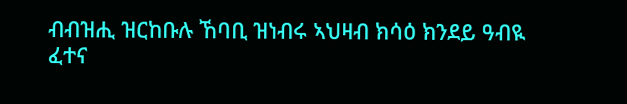ብብዝሒ ዝርከቡሉ ኸባቢ ዝነብሩ ኣህዛብ ክሳዕ ክንደይ ዓብዪ ፈተና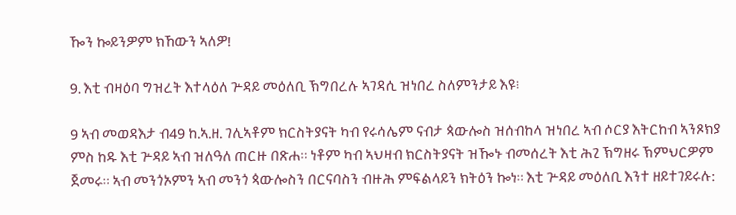ዀን ኰይንዎም ክኸውን ኣለዎ!

9. እቲ ብዛዕባ ግዝረት እተላዕለ ጕዳይ መዕለቢ ኽግበረሉ ኣገዳሲ ዝነበረ ስለምንታይ እዩ፧

9 ኣብ መወዳእታ ብ49 ከ.ኣ.ዘ. ገሊኣቶም ክርስትያናት ካብ የሩሳሌም ናብታ ጳውሎስ ዝሰብከላ ዝነበረ ኣብ ሶርያ እትርከብ ኣንጾክያ ምስ ከዱ እቲ ጕዳይ ኣብ ዝለዓለ ጠርዙ በጽሐ። ነቶም ካብ ኣህዛብ ክርስትያናት ዝዀኑ ብመሰረት እቲ ሕጊ ኽግዘሩ ኽምህርዎም ጀመሩ። ኣብ መንጎኦምን ኣብ መንጎ ጳውሎስን በርናባስን ብዙሕ ምፍልላይን ክትዕን ኰነ። እቲ ጕዳይ መዕለቢ እንተ ዘይተገይሩሉ: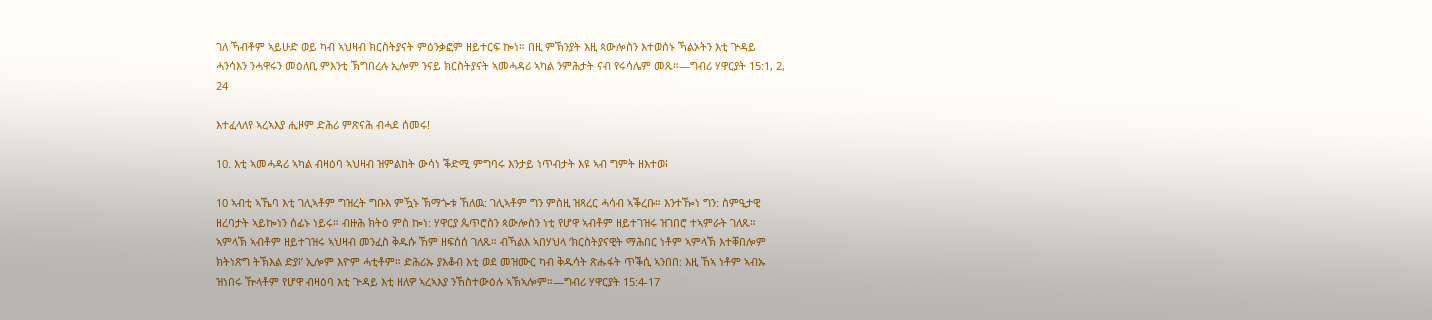ገለ ኻብቶም ኣይሁድ ወይ ካብ ኣህዛብ ክርስትያናት ምዕንቃፎም ዘይተርፍ ኰነ። በዚ ምኽንያት እዚ ጳውሎስን እተወሰኑ ኻልኦትን እቲ ጕዳይ ሓንሳእን ንሓዋሩን መዕለቢ ምእንቲ ኽግበረሉ ኢሎም ንናይ ክርስትያናት ኣመሓዳሪ ኣካል ንምሕታት ናብ የሩሳሌም መጹ።—ግብሪ ሃዋርያት 15:1, 2, 24

እተፈላለየ ኣረኣእያ ሒዞም ድሕሪ ምጽናሕ ብሓደ ሰመሩ!

10. እቲ ኣመሓዳሪ ኣካል ብዛዕባ ኣህዛብ ዝምልከት ውሳነ ቕድሚ ምግባሩ እንታይ ነጥብታት እዩ ኣብ ግምት ዘእተወ፧

10 ኣብቲ ኣኼባ እቲ ገሊኣቶም ግዝረት ግቡእ ምዃኑ ኽማጐቱ ኸለዉ: ገሊኣቶም ግን ምስዚ ዝጻረር ሓሳብ ኣቕረቡ። እንተዀነ ግን: ስምዒታዊ ዘረባታት ኣይኰነን ሰፊኑ ነይሩ። ብዙሕ ክትዕ ምስ ኰነ: ሃዋርያ ጴጥሮስን ጳውሎስን ነቲ የሆዋ ኣብቶም ዘይተገዝሩ ዝገበሮ ተኣምራት ገለጹ። ኣምላኽ ኣብቶም ዘይተገዝሩ ኣህዛብ መንፈስ ቅዱሱ ኸም ዘፍሰሰ ገለጹ። ብኻልእ ኣበሃህላ ‘ክርስትያናዊት ማሕበር ነቶም ኣምላኽ እተቐበሎም ክትነጽግ ትኽእል ድያ፧’ ኢሎም እዮም ሓቲቶም። ድሕሪኡ ያእቆብ እቲ ወደ መዝሙር ካብ ቅዱሳት ጽሑፋት ጥቕሲ ኣንበበ: እዚ ኸኣ ነቶም ኣብኡ ዝነበሩ ዅላቶም የሆዋ ብዛዕባ እቲ ጕዳይ እቲ ዘለዎ ኣረኣእያ ንኸስተውዕሉ ኣኽኣሎም።—ግብሪ ሃዋርያት 15:4-17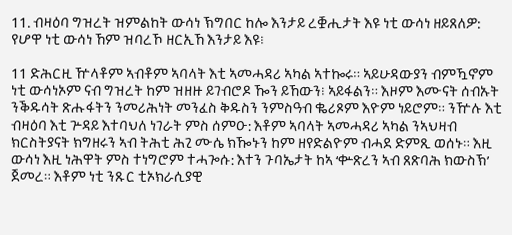11. ብዛዕባ ግዝረት ዝምልከት ውሳነ ኽግበር ከሎ እንታይ ረቛሒታት እዩ ነቲ ውሳነ ዘይጸለዎ: የሆዋ ነቲ ውሳነ ኸም ዝባረኾ ዘርኢኸ እንታይ እዩ፧

11 ድሕርዚ ዅላቶም ኣብቶም ኣባላት እቲ ኣመሓዳሪ ኣካል ኣተኰሩ። ኣይሁዳውያን ብምዃኖም ነቲ ውሳነኦም ናብ ግዝረት ከም ዝዘዙ ይገብሮዶ ዀን ይኸውን፧ ኣይፋልን። እዞም እሙናት ሰብኡት ንቕዱሳት ጽሑፋትን ንመሪሕነት መንፈስ ቅዱስን ንምስዓብ ቈሪጾም እዮም ነይሮም። ንዅሉ እቲ ብዛዕባ እቲ ጕዳይ እተባህለ ነገራት ምስ ሰምዑ: እቶም ኣባላት ኣመሓዳሪ ኣካል ንኣህዛብ ክርስትያናት ክግዘሩን ኣብ ትሕቲ ሕጊ ሙሴ ክዀኑን ከም ዘየድልዮም ብሓደ ድምጺ ወሰኑ። እዚ ውሳነ እዚ ነሕዋት ምስ ተነግሮም ተሓጐሱ: እተን ጉባኤታት ከኣ ‘ቍጽረን ኣብ ጸጽባሕ ክውስኽ’ ጀመረ። እቶም ነቲ ንጹር ቲኦክራሲያዊ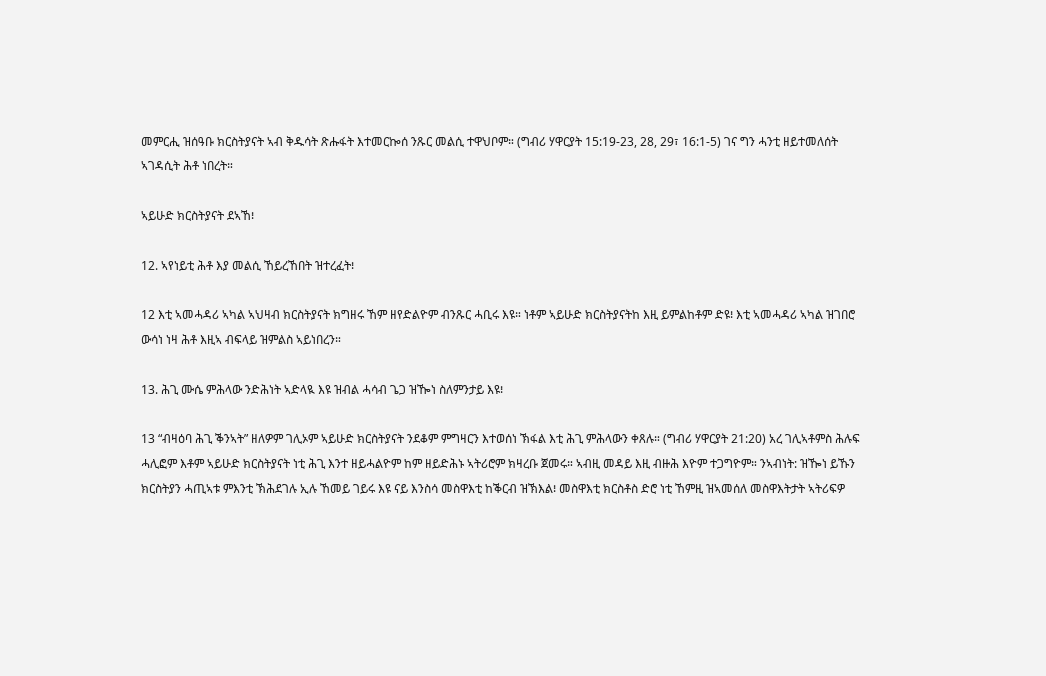መምርሒ ዝሰዓቡ ክርስትያናት ኣብ ቅዱሳት ጽሑፋት እተመርኰሰ ንጹር መልሲ ተዋህቦም። (ግብሪ ሃዋርያት 15:19-23, 28, 29፣ 16:1-5) ገና ግን ሓንቲ ዘይተመለሰት ኣገዳሲት ሕቶ ነበረት።

ኣይሁድ ክርስትያናት ደኣኸ፧

12. ኣየነይቲ ሕቶ እያ መልሲ ኸይረኸበት ዝተረፈት፧

12 እቲ ኣመሓዳሪ ኣካል ኣህዛብ ክርስትያናት ክግዘሩ ኸም ዘየድልዮም ብንጹር ሓቢሩ እዩ። ነቶም ኣይሁድ ክርስትያናትከ እዚ ይምልከቶም ድዩ፧ እቲ ኣመሓዳሪ ኣካል ዝገበሮ ውሳነ ነዛ ሕቶ እዚኣ ብፍላይ ዝምልስ ኣይነበረን።

13. ሕጊ ሙሴ ምሕላው ንድሕነት ኣድላዪ እዩ ዝብል ሓሳብ ጌጋ ዝዀነ ስለምንታይ እዩ፧

13 “ብዛዕባ ሕጊ ቕንኣት” ዘለዎም ገሊኦም ኣይሁድ ክርስትያናት ንደቆም ምግዛርን እተወሰነ ኽፋል እቲ ሕጊ ምሕላውን ቀጸሉ። (ግብሪ ሃዋርያት 21:20) አረ ገሊኣቶምስ ሕሉፍ ሓሊፎም እቶም ኣይሁድ ክርስትያናት ነቲ ሕጊ እንተ ዘይሓልዮም ከም ዘይድሕኑ ኣትሪሮም ክዛረቡ ጀመሩ። ኣብዚ መዳይ እዚ ብዙሕ እዮም ተጋግዮም። ንኣብነት: ዝዀነ ይኹን ክርስትያን ሓጢኣቱ ምእንቲ ኽሕደገሉ ኢሉ ኸመይ ገይሩ እዩ ናይ እንስሳ መስዋእቲ ከቕርብ ዝኽእል፧ መስዋእቲ ክርስቶስ ድሮ ነቲ ኸምዚ ዝኣመሰለ መስዋእትታት ኣትሪፍዎ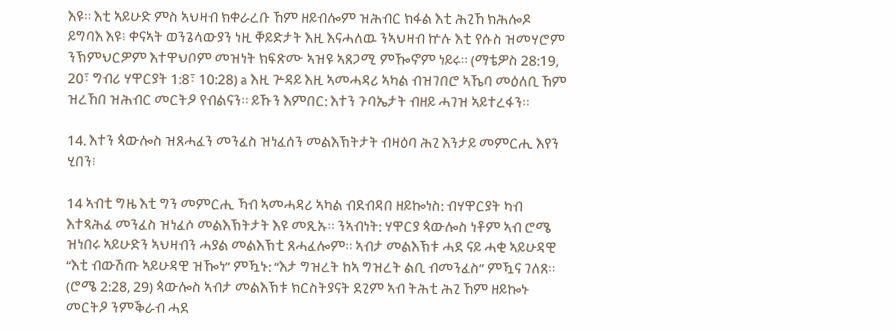እዩ። እቲ ኣይሁድ ምስ ኣህዛብ ክቀራረቡ ኸም ዘይብሎም ዝሕብር ክፋል እቲ ሕጊኸ ክሕሎዶ ይግባእ እዩ፧ ቀናኣት ወንጌላውያን ነዚ ቐይድታት እዚ እናሓለዉ ንኣህዛብ ኵሉ እቲ የሱስ ዝመሃሮም ንኽምህርዎም እተዋህቦም መዝነት ክፍጽሙ ኣዝዩ ኣጸጋሚ ምዀኖም ነይሩ። (ማቴዎስ 28:19, 20፣ ግብሪ ሃዋርያት 1:8፣ 10:28) a እዚ ጕዳይ እዚ ኣመሓዳሪ ኣካል ብዝገበሮ ኣኼባ መዕለቢ ኸም ዝረኸበ ዝሕብር መርትዖ የብልናን። ይኹን እምበር: እተን ጉባኤታት ብዘይ ሓገዝ ኣይተረፋን።

14. እተን ጳውሎስ ዝጸሓፈን መንፈስ ዝነፈሰን መልእኽትታት ብዛዕባ ሕጊ እንታይ መምርሒ እየን ሂበን፧

14 ኣብቲ ግዜ እቲ ግን መምርሒ ኻብ ኣመሓዳሪ ኣካል ብደብዳበ ዘይኰነስ: ብሃዋርያት ካብ እተጻሕፈ መንፈስ ዝነፈሶ መልእኽትታት እዩ መጺኡ። ንኣብነት: ሃዋርያ ጳውሎስ ነቶም ኣብ ሮሜ ዝነበሩ ኣይሁድን ኣህዛብን ሓያል መልእኽቲ ጸሓፈሎም። ኣብታ መልእኽቱ ሓደ ናይ ሓቂ ኣይሁዳዊ “እቲ ብውሽጡ ኣይሁዳዊ ዝዀነ” ምዃኑ: “እታ ግዝረት ከኣ ግዝረት ልቢ ብመንፈስ” ምዃና ገለጸ። (ሮሜ 2:28, 29) ጳውሎስ ኣብታ መልእኽቱ ክርስትያናት ደጊም ኣብ ትሕቲ ሕጊ ኸም ዘይኰኑ መርትዖ ንምቕራብ ሓደ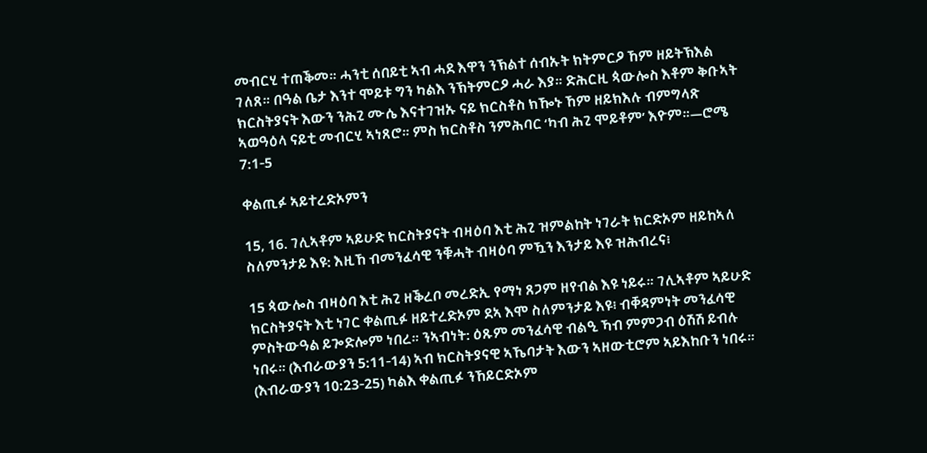መብርሂ ተጠቕመ። ሓንቲ ሰበይቲ ኣብ ሓደ እዋን ንኽልተ ሰብኡት ክትምርዖ ኸም ዘይትኽእል ገለጸ። በዓል ቤታ እንተ ሞይቱ ግን ካልእ ንኽትምርዖ ሓራ እያ። ድሕርዚ ጳውሎስ እቶም ቅቡኣት ክርስትያናት እውን ንሕጊ ሙሴ እናተገዝኡ ናይ ክርስቶስ ክዀኑ ኸም ዘይክእሉ ብምግላጽ ኣወዓዕላ ናይቲ መብርሂ ኣነጸሮ። ምስ ክርስቶስ ንምሕባር ‘ካብ ሕጊ ሞይቶም’ እዮም።—ሮሜ 7:1-5

ቀልጢፉ ኣይተረድኦምን

15, 16. ገሊኣቶም ኣይሁድ ክርስትያናት ብዛዕባ እቲ ሕጊ ዝምልከት ነገራት ክርድኦም ዘይከኣለ ስለምንታይ እዩ: እዚኸ ብመንፈሳዊ ንቑሓት ብዛዕባ ምዃን እንታይ እዩ ዝሕብረና፧

15 ጳውሎስ ብዛዕባ እቲ ሕጊ ዘቕረቦ መረድኢ የማነ ጸጋም ዘየብል እዩ ነይሩ። ገሊኣቶም ኣይሁድ ክርስትያናት እቲ ነገር ቀልጢፉ ዘይተረድኦም ደኣ እሞ ስለምንታይ እዩ፧ ብቐዳምነት መንፈሳዊ ምስትውዓል ይጐድሎም ነበረ። ንኣብነት: ዕጹም መንፈሳዊ ብልዒ ኻብ ምምጋብ ዕሽሽ ይብሉ ነበሩ። (እብራውያን 5:11-14) ኣብ ክርስትያናዊ ኣኼባታት እውን ኣዘውቲሮም ኣይእከቡን ነበሩ። (እብራውያን 10:23-25) ካልእ ቀልጢፉ ንኸይርድኦም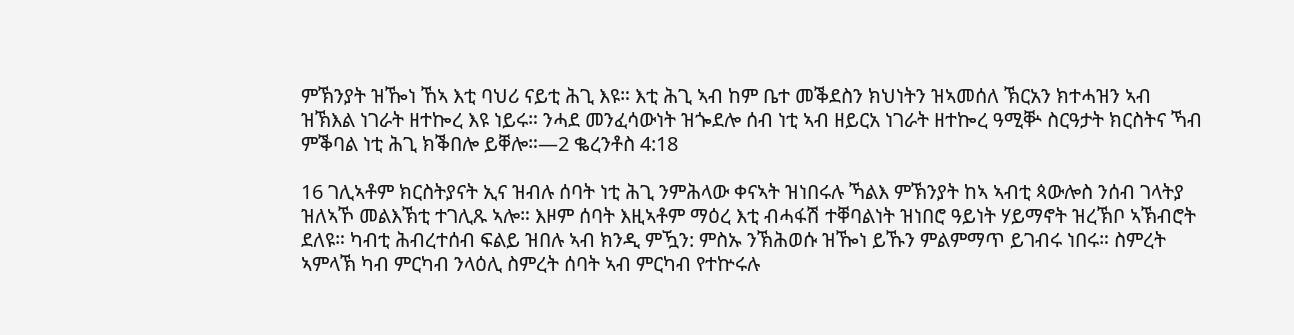ምኽንያት ዝዀነ ኸኣ እቲ ባህሪ ናይቲ ሕጊ እዩ። እቲ ሕጊ ኣብ ከም ቤተ መቕደስን ክህነትን ዝኣመሰለ ኽርአን ክተሓዝን ኣብ ዝኽእል ነገራት ዘተኰረ እዩ ነይሩ። ንሓደ መንፈሳውነት ዝጐደሎ ሰብ ነቲ ኣብ ዘይርአ ነገራት ዘተኰረ ዓሚቝ ስርዓታት ክርስትና ኻብ ምቕባል ነቲ ሕጊ ክቕበሎ ይቐሎ።—2 ቈረንቶስ 4:18

16 ገሊኣቶም ክርስትያናት ኢና ዝብሉ ሰባት ነቲ ሕጊ ንምሕላው ቀናኣት ዝነበሩሉ ኻልእ ምኽንያት ከኣ ኣብቲ ጳውሎስ ንሰብ ገላትያ ዝለኣኾ መልእኽቲ ተገሊጹ ኣሎ። እዞም ሰባት እዚኣቶም ማዕረ እቲ ብሓፋሽ ተቐባልነት ዝነበሮ ዓይነት ሃይማኖት ዝረኽቦ ኣኽብሮት ደለዩ። ካብቲ ሕብረተሰብ ፍልይ ዝበሉ ኣብ ክንዲ ምዃን: ምስኡ ንኽሕወሱ ዝዀነ ይኹን ምልምማጥ ይገብሩ ነበሩ። ስምረት ኣምላኽ ካብ ምርካብ ንላዕሊ ስምረት ሰባት ኣብ ምርካብ የተኵሩሉ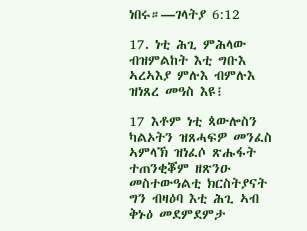ነበሩ።—ገላትያ 6:12

17. ነቲ ሕጊ ምሕላው ብዝምልከት እቲ ግቡእ ኣረኣእያ ምሉእ ብምሉእ ዝነጸረ መዓስ እዩ፧

17 እቶም ነቲ ጳውሎስን ካልኦትን ዝጸሓፍዎ መንፈስ ኣምላኽ ዝነፈሶ ጽሑፋት ተጠንቂቖም ዘጽንዑ መስተውዓልቲ ክርስትያናት ግን ብዛዕባ እቲ ሕጊ ኣብ ቅኑዕ መደምደምታ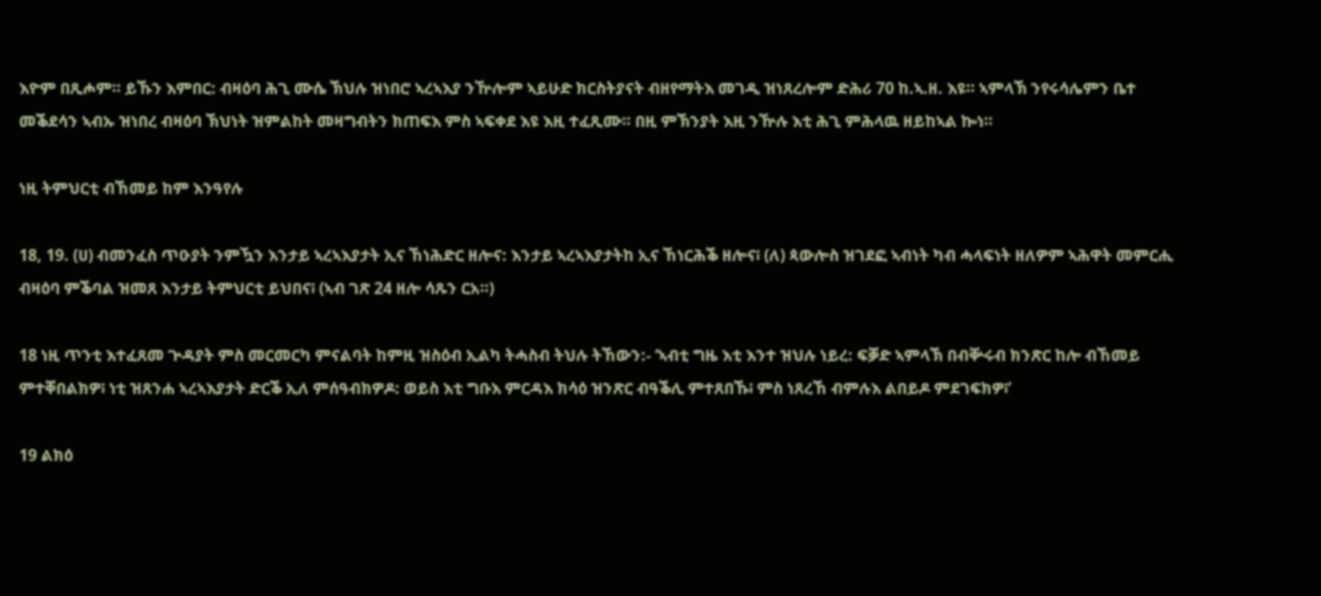እዮም በጺሖም። ይኹን እምበር: ብዛዕባ ሕጊ ሙሴ ኽህሉ ዝነበሮ ኣረኣእያ ንዅሎም ኣይሁድ ክርስትያናት ብዘየማትእ መገዲ ዝነጸረሎም ድሕሪ 70 ከ.ኣ.ዘ. እዩ። ኣምላኽ ንየሩሳሌምን ቤተ መቕደሳን ኣብኡ ዝነበረ ብዛዕባ ኽህነት ዝምልከት መዛግብትን ክጠፍእ ምስ ኣፍቀደ እዩ እዚ ተፈጺሙ። በዚ ምኽንያት እዚ ንዅሉ እቲ ሕጊ ምሕላዉ ዘይከኣል ኰነ።

ነዚ ትምህርቲ ብኸመይ ከም እንዓየሉ

18, 19. (ሀ) ብመንፈስ ጥዑያት ንምዃን እንታይ ኣረኣእያታት ኢና ኸነሕድር ዘሎና: እንታይ ኣረኣእያታትከ ኢና ኸነርሕቕ ዘሎና፧ (ለ) ጳውሎስ ዝገደፎ ኣብነት ካብ ሓላፍነት ዘለዎም ኣሕዋት መምርሒ ብዛዕባ ምቕባል ዝመጸ እንታይ ትምህርቲ ይህበና፧ (ኣብ ገጽ 24 ዘሎ ሳጹን ርአ።)

18 ነዚ ጥንቲ እተፈጸመ ጕዳያት ምስ መርመርካ ምናልባት ከምዚ ዝስዕብ ኢልካ ትሓስብ ትህሉ ትኸውን:- ‘ኣብቲ ግዜ እቲ እንተ ዝህሉ ነይረ: ፍቓድ ኣምላኽ በብቝሩብ ክንጽር ከሎ ብኸመይ ምተቐበልክዎ፧ ነቲ ዝጸንሐ ኣረኣእያታት ድርቕ ኢለ ምሰዓብክዎዶ: ወይስ እቲ ግቡእ ምርዳእ ክሳዕ ዝንጽር ብዓቕሊ ምተጸበኹ፧ ምስ ነጸረኸ ብምሉእ ልበይዶ ምደገፍክዎ፧’

19 ልክዕ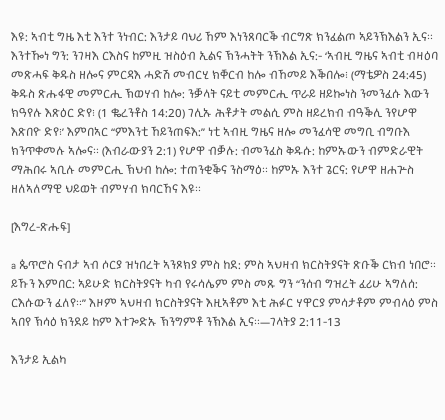እዩ: ኣብቲ ግዜ እቲ እንተ ንነብር: እንታይ ባህሪ ኸም እነንጸባርቕ ብርግጽ ክንፈልጦ ኣይንኽእልን ኢና። እንተዀነ ግን: ንገዛእ ርእስና ከምዚ ዝስዕብ ኢልና ኽንሓትት ንኽእል ኢና:- ‘ኣብዚ ግዜና ኣብቲ ብዛዕባ መጽሓፍ ቅዱስ ዘሎና ምርዳእ ሓድሽ መብርሂ ክቐርብ ከሎ ብኸመይ እቕበሎ፧ (ማቴዎስ 24:45) ቅዱስ ጽሑፋዊ መምርሒ ኽወሃብ ከሎ: ንቓላት ናይቲ መምርሒ ጥራይ ዘይኰነስ ንመንፈሱ እውን ክዓየሉ እጽዕር ድየ፧ (1 ቈረንቶስ 14:20) ገሊኡ ሕቶታት መልሲ ምስ ዘይረክብ ብዓቕሊ ንየሆዋ እጽበዮ ድየ፧’ እምበኣር “ምእንቲ ኸይንጠፍእ:” ነቲ ኣብዚ ግዜና ዘሎ መንፈሳዊ መግቢ ብግቡእ ክንጥቀመሉ ኣሎና። (እብራውያን 2:1) የሆዋ ብቓሉ: ብመንፈስ ቅዱሱ: ከምኡውን ብምድራዊት ማሕበሩ ኣቢሉ መምርሒ ኽህብ ከሎ: ተጠንቂቕና ንስማዕ። ከምኡ እንተ ጌርና: የሆዋ ዘሐጕስ ዘለኣለማዊ ህይወት ብምሃብ ክባርኸና እዩ።

[እግረ-ጽሑፍ]

a ጴጥሮስ ናብታ ኣብ ሶርያ ዝነበረት ኣንጾክያ ምስ ከደ: ምስ ኣህዛብ ክርስትያናት ጽቡቕ ርክብ ነበሮ። ይኹን እምበር: ኣይሁድ ክርስትያናት ካብ የሩሳሌም ምስ መጹ ግን “ንሰብ ግዝረት ፈሪሁ ኣግለሰ: ርእሱውን ፈለየ።” እዞም ኣህዛብ ክርስትያናት እዚኣቶም እቲ ሕፉር ሃዋርያ ምሳታቶም ምብላዕ ምስ ኣበየ ኽሳዕ ክንደይ ከም እተጐድኡ ኽንግምቶ ንኽእል ኢና።—ገላትያ 2:11-13

እንታይ ኢልካ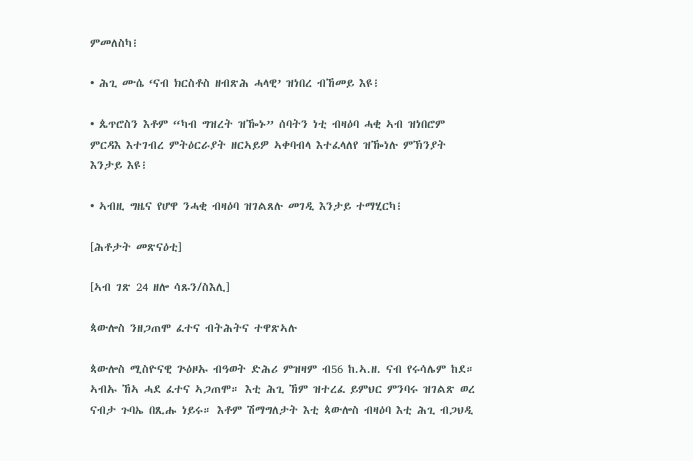ምመለስካ፧

• ሕጊ ሙሴ ‘ናብ ክርስቶስ ዘብጽሕ ሓላዊ’ ዝነበረ ብኸመይ እዩ፧

• ጴጥሮስን እቶም “ካብ ግዝረት ዝዀኑ” ሰባትን ነቲ ብዛዕባ ሓቂ ኣብ ዝነበሮም ምርዳእ እተገብረ ምትዕርራያት ዘርኣይዎ ኣቀባብላ እተፈላለየ ዝዀነሉ ምኽንያት እንታይ እዩ፧

• ኣብዚ ግዜና የሆዋ ንሓቂ ብዛዕባ ዝገልጸሉ መገዲ እንታይ ተማሂርካ፧

[ሕቶታት መጽናዕቲ]

[ኣብ ገጽ 24 ዘሎ ሳጹን/ስእሊ]

ጳውሎስ ንዘጋጠሞ ፈተና ብትሕትና ተዋጽኣሉ

ጳውሎስ ሚስዮናዊ ጕዕዞኡ ብዓወት ድሕሪ ምዝዛም ብ56 ከ.ኣ.ዘ. ናብ የሩሳሌም ከደ። ኣብኡ ኸኣ ሓደ ፈተና ኣጋጠሞ። እቲ ሕጊ ኸም ዝተረፈ ይምህር ምንባሩ ዝገልጽ ወረ ናብታ ጉባኤ በጺሑ ነይሩ። እቶም ሽማግለታት እቲ ጳውሎስ ብዛዕባ እቲ ሕጊ ብጋህዲ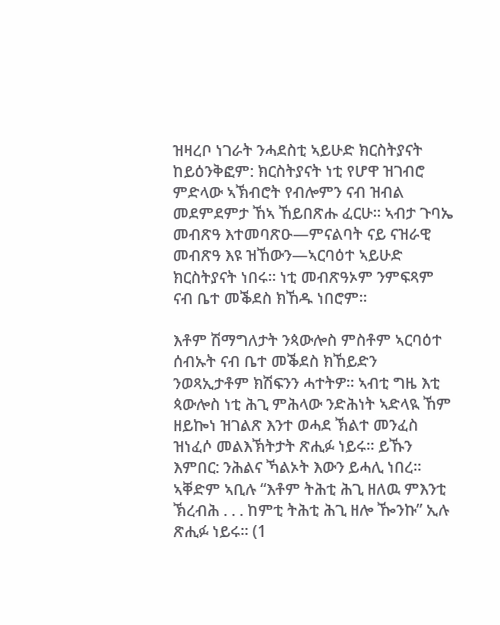ዝዛረቦ ነገራት ንሓደስቲ ኣይሁድ ክርስትያናት ከይዕንቅፎም: ክርስትያናት ነቲ የሆዋ ዝገብሮ ምድላው ኣኽብሮት የብሎምን ናብ ዝብል መደምደምታ ኸኣ ኸይበጽሑ ፈርሁ። ኣብታ ጉባኤ መብጽዓ እተመባጽዑ—ምናልባት ናይ ናዝራዊ መብጽዓ እዩ ዝኸውን—ኣርባዕተ ኣይሁድ ክርስትያናት ነበሩ። ነቲ መብጽዓኦም ንምፍጻም ናብ ቤተ መቕደስ ክኸዱ ነበሮም።

እቶም ሽማግለታት ንጳውሎስ ምስቶም ኣርባዕተ ሰብኡት ናብ ቤተ መቕደስ ክኸይድን ንወጻኢታቶም ክሽፍንን ሓተትዎ። ኣብቲ ግዜ እቲ ጳውሎስ ነቲ ሕጊ ምሕላው ንድሕነት ኣድላዪ ኸም ዘይኰነ ዝገልጽ እንተ ወሓደ ኽልተ መንፈስ ዝነፈሶ መልእኽትታት ጽሒፉ ነይሩ። ይኹን እምበር: ንሕልና ኻልኦት እውን ይሓሊ ነበረ። ኣቐድም ኣቢሉ “እቶም ትሕቲ ሕጊ ዘለዉ ምእንቲ ኽረብሕ . . . ከምቲ ትሕቲ ሕጊ ዘሎ ዀንኩ” ኢሉ ጽሒፉ ነይሩ። (1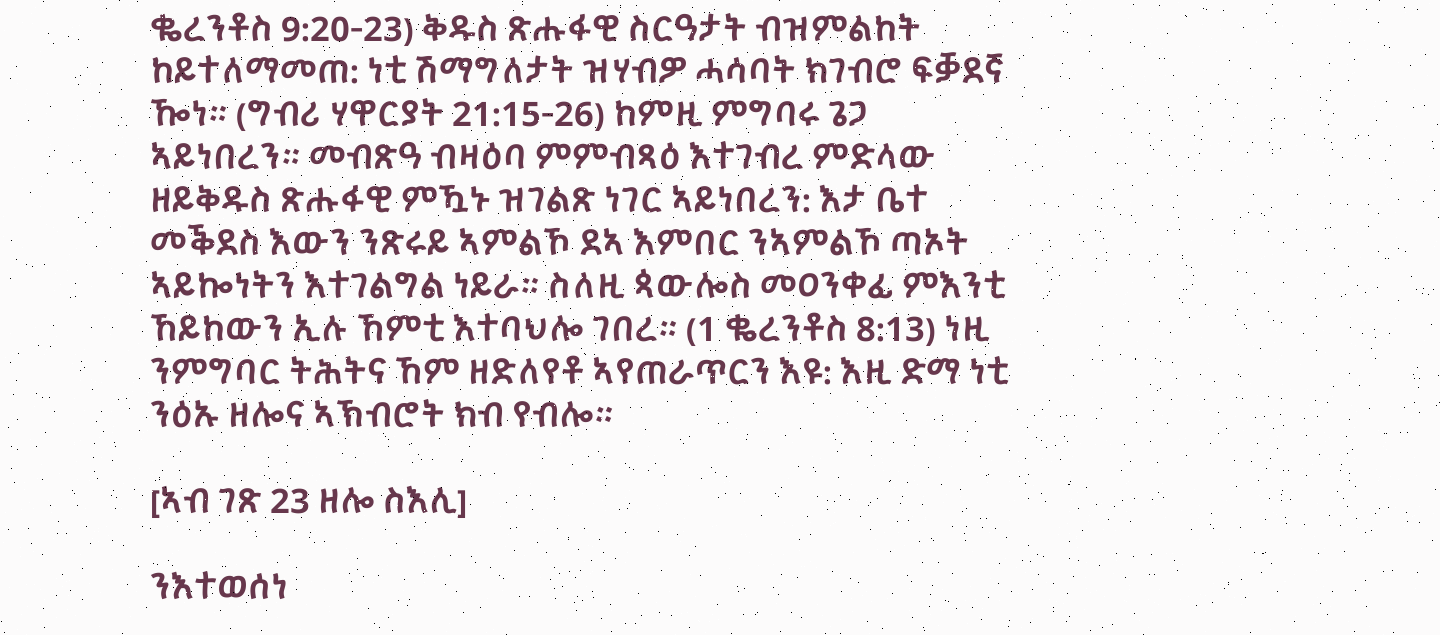ቈረንቶስ 9:20-23) ቅዱስ ጽሑፋዊ ስርዓታት ብዝምልከት ከይተለማመጠ: ነቲ ሽማግለታት ዝሃብዎ ሓሳባት ክገብሮ ፍቓደኛ ዀነ። (ግብሪ ሃዋርያት 21:15-26) ከምዚ ምግባሩ ጌጋ ኣይነበረን። መብጽዓ ብዛዕባ ምምብጻዕ እተገብረ ምድላው ዘይቅዱስ ጽሑፋዊ ምዃኑ ዝገልጽ ነገር ኣይነበረን: እታ ቤተ መቕደስ እውን ንጽሩይ ኣምልኾ ደኣ እምበር ንኣምልኾ ጣኦት ኣይኰነትን እተገልግል ነይራ። ስለዚ ጳውሎስ መዐንቀፊ ምእንቲ ኸይከውን ኢሉ ኸምቲ እተባህሎ ገበረ። (1 ቈረንቶስ 8:13) ነዚ ንምግባር ትሕትና ኸም ዘድለየቶ ኣየጠራጥርን እዩ: እዚ ድማ ነቲ ንዕኡ ዘሎና ኣኽብሮት ክብ የብሎ።

[ኣብ ገጽ 23 ዘሎ ስእሊ]

ንእተወሰነ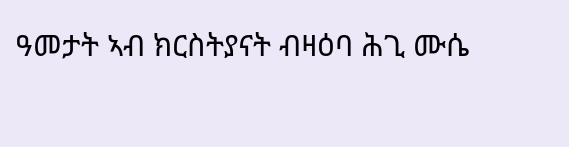ዓመታት ኣብ ክርስትያናት ብዛዕባ ሕጊ ሙሴ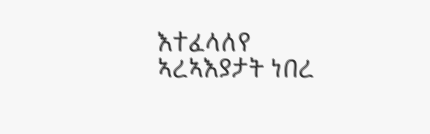እተፈላለየ ኣረኣእያታት ነበረ